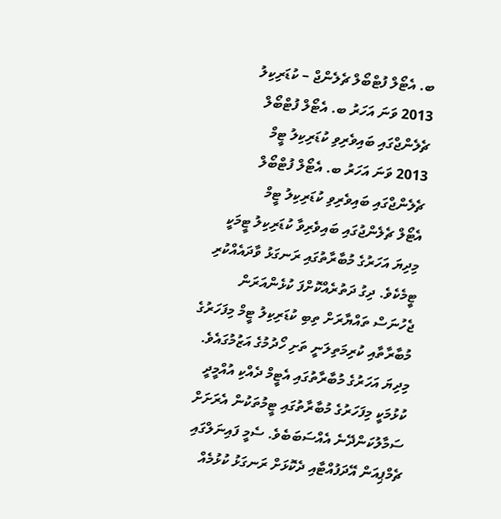ބ. އެޓޯލް ފުޓްބޯލް ޗެލެންޖް – ކުޑަރިކިލު
2013 ވަނަ އަހަރު ބ. އެޓޯލް ފުޓްބޯލް ޗެލެންޖްގައި ބައިވެރިވި ކުޑަރިކިލު ޓީމް
2013 ވަނަ އަހަރު ބ. އެޓޯލް ފުޓްބޯލް ޗެލެންޖްގައި ބައިވެރިވި ކުޑަރިކިލު ޓީމް
އެޓޯލް ޗެލެންޖުގައި ބައިވެރިވާ ކުޑަރިކިލު ޓީމަކީ މިދިޔަ އަހަރުގެ މުބާރާތުގައި ރަނގަޅު ވާދައެއްކުރި ޓީމެކެވެ. ދިގު ދަތުރެއްކޮށްފަ ކުޅެންއަރަން ޖެހުނަސް ތައްޔާރަށް ތިބި ކުޑަރިކިލު ޓީމް މިފަހަރުގެ މުބާރާތާއި ކުރިމަތިލަނީ ތަށި ހޯދުމުގެ އަޒުމުގައެވެ. މިދިޔަ އަހަރުގެ މުބާރާތުގައި އެޓީމް ދެއްކި އުއްމީދީ ކުޅުމަކީ މިފަހަރުގެ މުބާރާތުގައި ޓީމުތަކުން އެރަށަށް ސަމާލުކަންދޭނެ އެއްސަބަބެވެ. ސެމީ ފައިނަލްގައި ޗެމްޕިއަން އޭދަފުއްޓާއި ދެކޮޅަށް ރަނގަޅު ކުޅުމެއް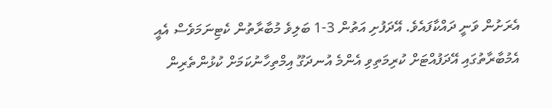އެރަށުން ވަނީ ދައްކާފައެވެ. އޭދަފުށި އަތުން 3-1 ބަލިވެ މުބާރާތުން ކެޓިނަމަވެސް އެއީ އެމުބާރާތުގައި އޭދަފުއްޓަށް ކުރިމަތިވި އެންމެ އުނދަގޫ އިމްތިހާނުކަމަށް ކުޅުންތެރިން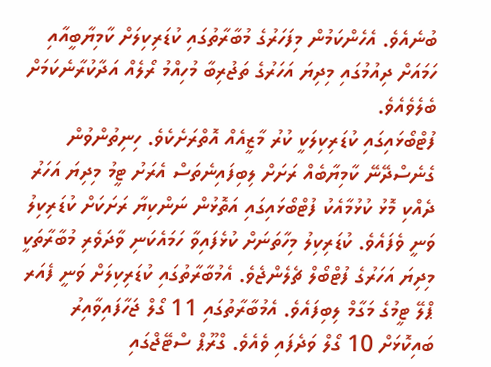ބުނެއެވެ. އެހެންކަމުން މިފަހަރުގެ މުބާރާތުގައި ކުޑަރިކިލަށް ކާމިޔާބީއާއި ހަމައަށް ދިއުމުގައި މިދިޔަ އަހަރުގެ ތަޖުރިބާ މުހިއްމު ރޯލެއް އަދާކުރާނެކަމަށް ބެލެވެއެވެ.
ފުޓްބޯޅައިގައި ކުޑަރިކިލަކީ ކުރު މާޒީއެއް އޮތްރަށެކެވެ. ހިނިތުންވުން ގެނެސްދޭނޭ ކާމިޔާބެއް ރަށަށް ލިބިފައިނެތަސް އެރަށު ޓީމު މިދިޔަ އަހަރު ދެއްކި މޮޅު ކުޅުމާއެކު ފުޓްބޯޅައިގައި އަތޮޅުން ނަންކިޔާ ރަށަކަށް ކުޑަރިކިލު ވަނީ ވެފައެވެ. ކުޑަރިކިލު މިހާތަނަށް ކުޅެފައިވާ ހަމައެކަނި ވާދަވެރި މުބާރާތަކީ މިދިޔަ އަހަރުގެ ފުޓްބޯލް ޗެލެންޖެވެ. އެމުބާރާތުގައި ކުޑަރިކިލަށް ވަނީ ފެއަރ ޕްލޭ ޓީމުގެ މަގާމް ލިބިފައެވެ. އެމުބާރާތުގައި 11 ގޯލް ޖަހާފައިވާއިރު ބައިކޮޅަށް 10 ގޯލް ވަދެފައި ވެއެވެ. ގްރޫޕް ސްޓޭޖްގައި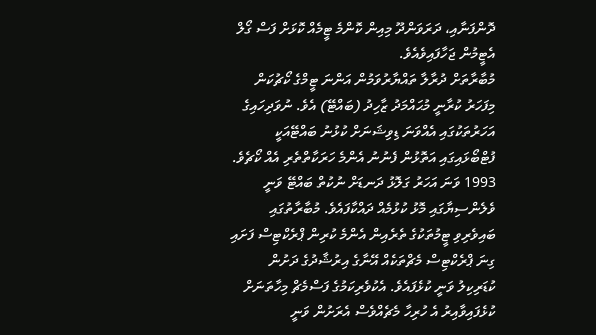ދޮންފަނާއި، ދަރަވަންދޫ މިއިން ކޮންމެ ޓީމެއް ކޮޅަށް ފަސް ގޯލް އެޓީމުން ޖަހާފައިވެއެވެ.
މުބާރާތަށް ދުރާލާ ތައްޔާރުވަމުން އަންނަ ޓީމްގެ ކޯޗުކަން މިފަހަރު ކުރާނީ މުޙައްމަދު ޒާހިދު (ބައްޓޭ) އެވެ. ނުވަދިހައިގެ އަހަރުތަކުގައި އެއްވަނަ ޑިވިޝަނަށް ކުޅުނު ބައްޓޭއަކީ ފުޓްބޯޅައިގައި އަތޮޅުން ފެނުނު އެންމެ ހަރަކާތްތެރި އެއް ކޯޗެވެ. 1993 ވަނަ އަހަރު ގަލޮޅު ދަނޑަށް ނުކުތް ބައްޓޭ ވަނީ ވެލެންސިޔާގައި މޮޅު ކުޅުމެއް ދައްކާފައެވެ. މުބާރާތުގައި ބައިވެރިވި ޓީމުތަކުގެ ތެރެއިން އެންމެ ކުރިން ޕްރެކްޓިސް ފަށައި ގިނަ ޕްރެކްޓިސް މެޗްތަކެއް އޭނާގެ އިރުޝާދުގެ ދަށުން ކުޑަރިކިލު ވަނީ ކުޅެފައެވެ. އެކުވެރިކަމުގެ ފަސްމެޗް މިހާތަނަށް ކުޅެފައިވާއިރު އެ ހުރިހާ މެޗެއްވެސް އެރަށުން ވަނީ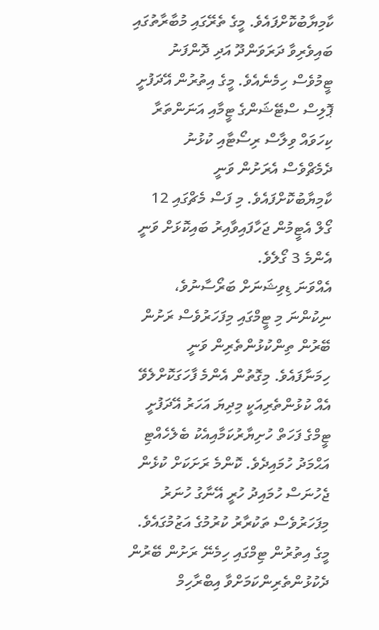ކާމިޔާބުކޮށްފައެވެ. މީގެ ތެރޭގައި މުބާރާތުގައި ބައިވެރިވާ ދަރަވަންދޫ އަދި ދޮންފަނު ޓީމުވެސް ހިމެނެއެވެ. މީގެ އިތުރުން އޭދަފުށީ ޕޮލިސް ސްޓޭޝަންގެ ޓީމާއި އަނަންތަރާ ކިހަވައް ވިލާސް ރިސޯޓާއި ކުޅުނު ދެމެޗްވެސް އެރަށުން ވަނީ ކާމިޔާބުކޮށްފައެވެ. މި ފަސް މެޗްގައި 12 ގޯލް އެޓީމުން ޖަހާފައިވާއިރު ބައިކޮޅަށް ވަނީ އެންމެ 3 ގޯލެވެ.
އެއްވަނަ ޑިވިޝަނަށް ބަރޯސާނުވެ، ނިކުންނަ މި ޓީމްގައި މިފަހަރުވެސް ރަށުން ބޭރުން ތިންކުޅުންތެރިން ވަނީ ހިމަނާފައެވެ. މިގޮތުން އެންމެ ފާހަގަކޮށްލެވޭ އެއް ކުޅުންތެރިއަކީ މިދިޔަ އަހަރު އޭދަފުށީ ޓީމްގެ ފަހަތް ހުށިޔާރުކަމާއިއެކު ބެލެހެއްޓި އަޙްމަދު ހުމައިދެވެ. ކޮންމެ ރަށަކަށް ކުޅެން ޖެހުނަސް ހުމައިދު ހުރީ އޭނާގު ހުނަރު މިފަހަރުވެސް ތަކުރާރު ކުރުމުގެ އަޒުމުގައެވެ. މީގެ އިތުރުން ޓިމްގައި ހިމެނޭ ރަށުން ބޭރުން ދެކުޅުންތެރިންކަމަށްވާ އިބްރާހިމް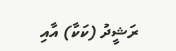ރަޝީދު (ކަކާ) އާއި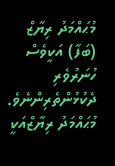މުޙައްމަދު ރިޔާޒް (ބަފާ) އަކީވެސް ހުނަރުވެރި ދެކުޅުންތެރިންނެވެ. މުޙައްމަދު ރިޔާޒްއަކީ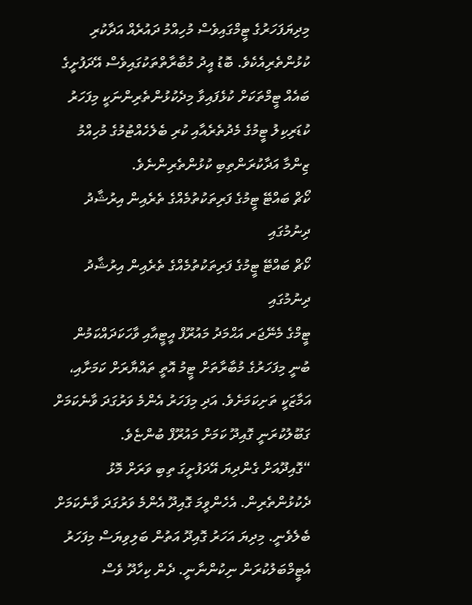މިދިޔަފަހަރުގެ ޓީމްގައިވެސް މުހިއްމު ދައުރެއް އަދާކުރި ކުޅުންތެރިއެކެވެ. ބޮޑު އީދު މުބާރާތްތަކުގައިވެސް އޭދަފުށީގެ ބައެއް ޓީމްތަކަށް ކުޅެފައިވާ މިދެކުޅުންތެރިންނަކީ މިފަހަރު ކުޑަރިކިލު ޓީމުގެ މެދުތެރެއާއި ކުރި ބެލެހެއްޓުމުގެ މުހިއްމު ޒިންމާ އަދާކުރަންތިބި ކުޅުންތެރިންނެވެ.
ކޯޗް ބައްޓޭ ޓީމުގެ ފަރިތަކުތުމެއްގެ ތެރެއިން އިރުޝާދު ދިނުމުގައި
ކޯޗް ބައްޓޭ ޓީމުގެ ފަރިތަކުތުމެއްގެ ތެރެއިން އިރުޝާދު ދިނުމުގައި
ޓީމްގެ މެނޭޖަރ އަޙްމަދު މައުރޫފް އީޓީއާއި ވާހަކަދައްކަމުން ބުނީ މިފަހަރުގެ މުބާރާތަށް ޓީމު އޮތީ ތައްޔާރަށް ކަމަށާއި، އަމާޒަކީ ތަށިކަމަށެވެ. އަދި މިފަހަރު އެންމެ ވަރުގަދަ ވާނެކަމަށް ގަބޫލުކުރަނީ ގޮއިދޫ ކަމަށް މައުރޫފް ބުންޏެވެ.
“ގޮއިދޫއަށް ގެންދިޔަ އޭދަފުށީގަ ތިބި ވަރަށް މޮޅު ދެކުޅުންތެރިން. އެހެންވީމަ ގޮއިދޫ އެންމެ ވަރުގަދަ ވާނެކަމަށް ބެލެވެނީ. މިދިޔަ އަހަރު ގޮއިދޫ އަތުން ބަލިވިޔަސް މިފަހަރު އެޓީމްބަލުކުރަން ނިކުންނާނީ. ދެން ކިހާދޫ ވެސް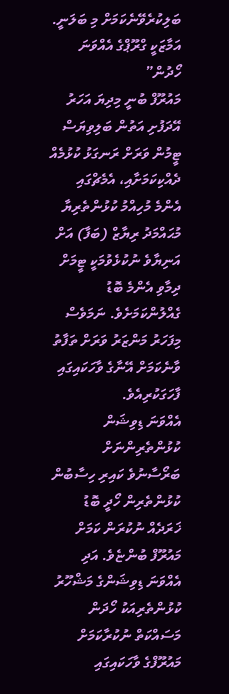ބަލިކުރެވޭނެކަމަށް މި ބަލަނީ. އަމާޒަކީ ގްރޫޕްގެ އެއްވަނަ ހޯދުން”
މައުރޫފް ބުނީ މިދިޔަ އަހަރު އޭދަފުށި އަތުން ބަލިވިޔަސް ޓީމުން ވަރަށް ރަނގަޅު ކުޅުމެއް ދެއްކިކަމަށާއި، އެމެޗްގައި އެންމެ މުހިއްމު ކުޅުންތެރިޔާ މުޙައްމަދު ރިޔާޒް (ބަފާ) އަށް އަނިޔާވެ ނުކުޅެވުމަކީ ޓީމަށް ދިމާވި އެންމެ ބޮޑު ގެއްލުންކަމަށެވެ. ނަމަވެސް މިފަހަރު މަންޒަރު ވަރަށް ތަފާތު ވާނެކަމަށް އޭނާގެ ވާހަކައިގައި ފާހަގަކުރިއެވެ.
އެއްވަނަ ޑިވިޝަން ކުޅުންތެރިންނަށް ބަރޯސާނުވެ ކައިރި ހިސާބުން ކުޅުންތެރިން ހޯދީ ބޮޑު ޚަރަދެއް ނުކުރަން ކަމަށް މައުރޫފް ބުންޏެވެ. އަދި އެއްވަނަ ޑިވިޝަންގެ މަޝްހޫރު ކުޅުންތެރިއަކު ހޯދަން މަސައްކަތް ނުކުރާކަމަށް މައުރޫފްގެ ވާހަކައިގައި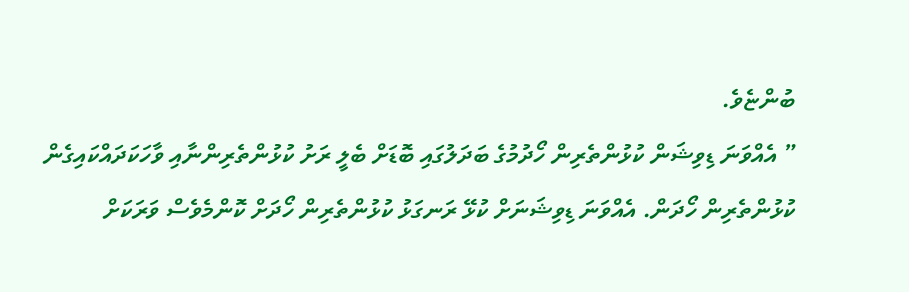ބުންޏެވެ.
” އެއްވަނަ ޑިވިޝަން ކުޅުންތެރިން ހޯދުމުގެ ބަދަލުގައި ބޮޑަށް ބެލީ ރަށު ކުޅުންތެރިންނާއި ވާހަކަދައްކައިގެން ކުޅުންތެރިން ހޯދަން. އެއްވަނަ ޑިވިޝަނަށް ކުޅޭ ރަނގަޅު ކުޅުންތެރިން ހޯދަށް ކޮންމެވެސް ވަރަކަށް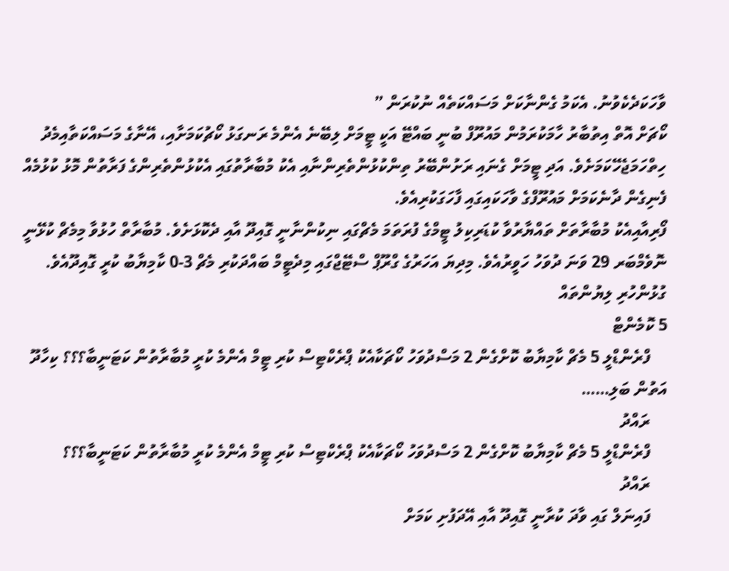ވާހަކަދެކެވުނު. އެކަމު ގެންނާކަށް މަސައްކަތެއް ނުކުރަން ”
ކޯޗަށް އޮތް އިތުބާރު ހާމަކުރަމުން މައުރޫފް ބުނީ ބައްޓޭ އަކީ ޓީމަށް ލިބޭނެ އެންމެ ރަނގަޅު ކޯޗުކަމަށާއި، އޭނާގެ މަސައްކަތާއިމެދު ހިތްހަމަޖެހޭކަމަށެވެ. އަދި ޓީމަށް ގެނައި ރަށުންބޭރު ތިންކުޅުންތެރިންނާއި އެކު މުބާރާތުގައި އެކުޅުންތެރިންގެ ފަރާތުން މޮޅު ކުޅުމެއް ފެނިގެން ދާނެކަމަށް މައުރޫފްގެ ވާހަކައިގައި ފާހަގަކުރިއެވެ.
ފޯރިއާއިއެކު މުބާރާތަށް ތައްޔާރުވާ ކުޑަރިކިލު ޓީމްގެ ފުރަތަމަ މެޗްގައި ނިކުންނާނީ ގޮއިދޫ އާއި ދެކޮޅަށެވެ. މުބާރާތް ހުޅުވާ މިމެޗް ކުޅޭނީ ނޮވެމްބަރ 29 ވަނަ ދުވަހު ހަވީރުއެވެ. މިދިޔަ އަހަރުގެ ގްރޫޕް ސްޓޭޖްގައި މިދެޓީމް ބައްދަކުރި މެޗް 3-0 ކާމިޔާބު ކުރީ ގޮއިދޫއެވެ.
ގުޅުންހުރި ލިޔުންތައް
5 ކޮމެންޓް
    ފްރެންޑްލީ 5 މެޗް ކާމިޔާބު ކޮށްގެން 2 މަސްދުވަހު ކޯޗަކާއެކު ޕްރެކްޓިސް ކުރި ޓީމް އެންމެ ކުރީ މުބާރާތުން ކަޓަނީބާ؟؟؟ ކިހާދޫ އަތުން ބަލި……
    ރައްދު
    ފްރެންޑްލީ 5 މެޗް ކާމިޔާބު ކޮށްގެން 2 މަސްދުވަހު ކޯޗަކާއެކު ޕްރެކްޓިސް ކުރި ޓީމް އެންމެ ކުރީ މުބާރާތުން ކަޓަނީބާ؟؟؟
    ރައްދު
    ފައިނަލް ގައި ވާދަ ކުރާނީ ގޮއިދޫ އާއި އޭދަފުށި ކަމަށް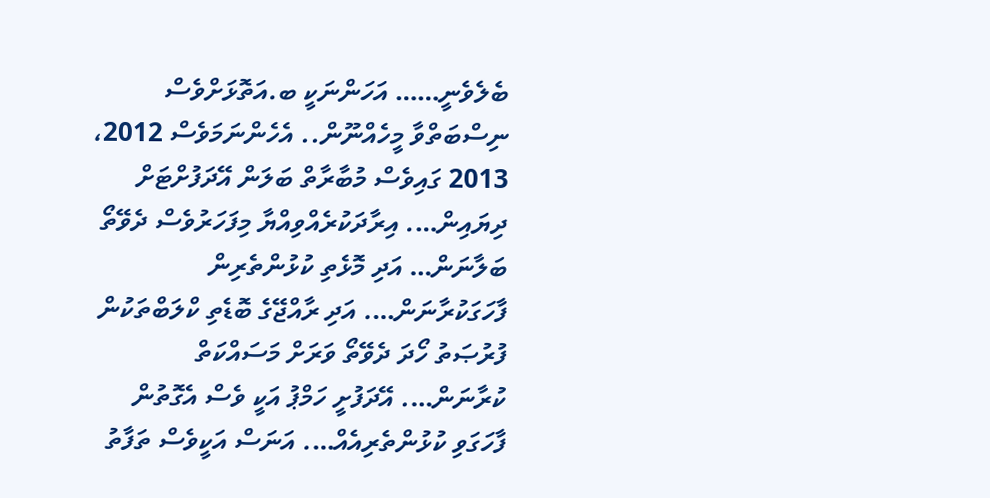ބެލެވެނީ…… އަހަންނަކީ ބ.އަތޮޅަށްވެސް ނިސްބަތްވާ މީހެއްނޫން.. އެހެންނަމަވެސް 2012، 2013 ގައިވެސް މުބާރާތް ބަލަން އޭދަފުށްޓަށް ދިޔައިން…. އިރާދަކުރެއްވިއްޔާ މިފަހަރުވެސް ދެވޭތޯ ބަލާނަން… އަދި މޮޅެތި ކުޅުންތެރިން ފާހަގަކުރާނަން…. އަދި ރާއްޖޭގެ ބޮޑެތި ކްލަބްތަކުން ފުރުޞަތު ހޯދަ ދެވޭތޯ ވަރަށް މަސައްކަތް ކުރާނަން…. އޭދަފުށީ ހަމްޕު އަކީ ވެސް އެގޮތުން ފާހަގަވި ކުޅުންތެރިއެއް…. އަނަސް އަކީވެސް ތަފާތު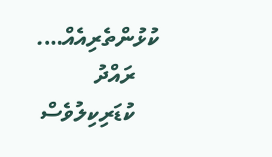ކުޅުންތެރިއެއް….
    ރައްދު
    ކުޑަރިކިލުވެސް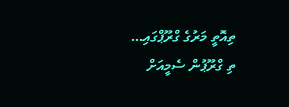ތިއޮތީ މަރުގެ ގްރޫޕްގައި… ތި ގްރޫޕުން ސެމީއަށް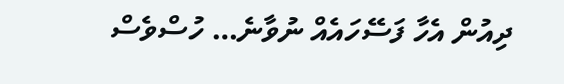ދިއުން އެހާ ފަސޭހައެއް ނުވާނެ… ހުސްވެސް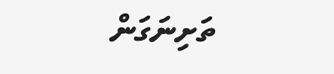ތަށިނަގަން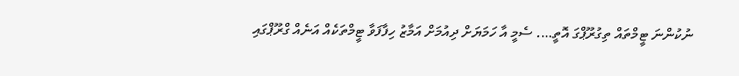ނުކުންނަ ޓީމްތައް ތިގުރޫޕްގަ އޮތީ…. ސެމީ އާ ހަމަޔަށް ދިއުމަށް އަމާޒު ހިފާފަވާ ޓީމްތަކެއް އަނެއް ގްރޫޕްގައި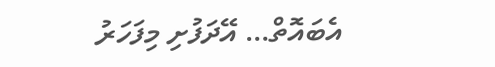އެބައޮތް… އޭދަފުށި މިފަހަރު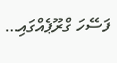ފަސޭހަ ގްރޫޕެއްގައި…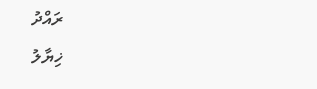ރައްދު
ޚިޔާލު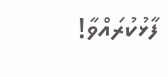ފާޅުކުރައްވާ!